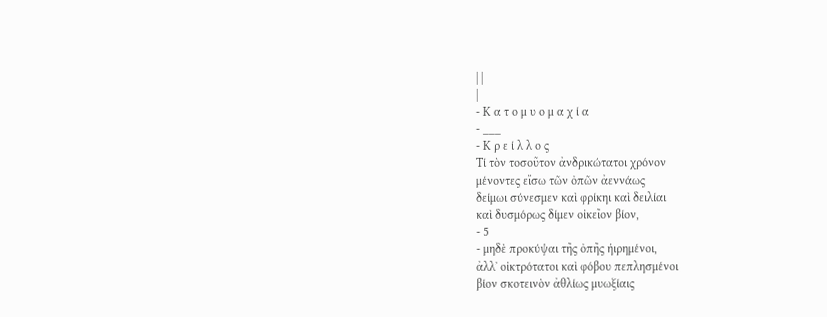| |
|
- Κ α τ ο μ υ ο μ α χ ί α
- ___
- Κ ρ ε ί λ λ ο ς
Τί τὸν τοσοῦτον ἀνδρικώτατοι χρόνον
μένοντες εἴσω τῶν ὀπῶν ἀεννάως
δείμωι σύνεσμεν καὶ φρίκηι καὶ δειλίαι
καὶ δυσμόρως δίμεν οἰκεῖον βίον,
- 5
- μηδὲ προκύψαι τῆς ὀπῆς ἡιρημένοι,
ἀλλ᾽ οἰκτρότατοι καὶ φόβου πεπλησμένοι
βίον σκοτεινὸν ἀθλίως μυωξίαις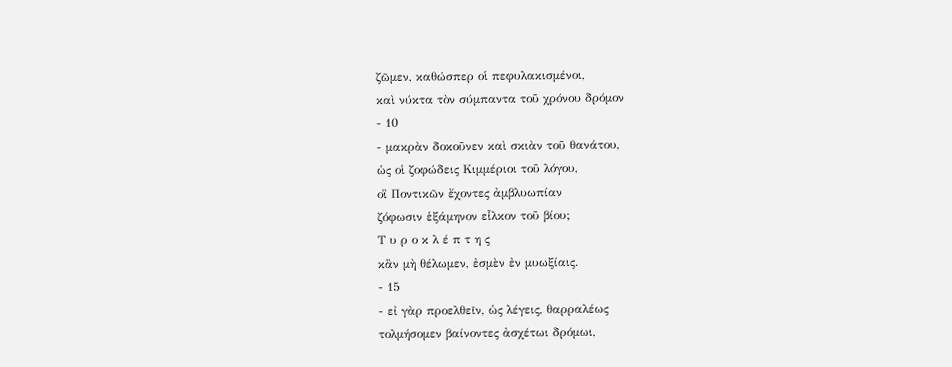ζῶμεν, καθώσπερ οἱ πεφυλακισμένοι,
καὶ νύκτα τὸν σύμπαντα τοῦ χρόνου δρόμον
- 10
- μακρὰν δοκοῦνεν καὶ σκιὰν τοῦ θανάτου,
ὡς οἱ ζοφώδεις Κιμμέριοι τοῦ λόγου,
οἳ Ποντικῶν ἔχοντες ἀμβλυωπίαν
ζόφωσιν ἑξάμηνον εἷλκον τοῦ βίου;
Τ υ ρ ο κ λ έ π τ η ς
κἂν μὴ θέλωμεν, ἐσμὲν ἐν μυωξίαις.
- 15
- εἰ γὰρ προελθεῖν, ὡς λέγεις, θαρραλέως
τολμήσομεν βαίνοντες ἀσχέτωι δρόμωι,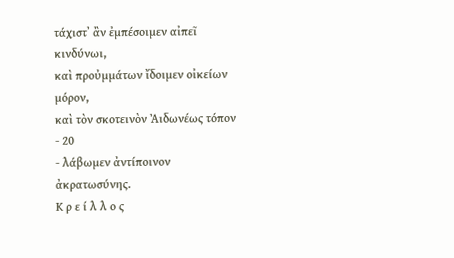τάχιστ᾽ ἂν ἐμπέσοιμεν αἰπεῖ κινδύνωι,
καὶ προὐμμάτων ἴδοιμεν οἰκείων μόρον,
καὶ τὸν σκοτεινὸν Ἀιδωνέως τόπον
- 20
- λάβωμεν ἀντίποινον ἀκρατωσύνης.
Κ ρ ε ί λ λ ο ς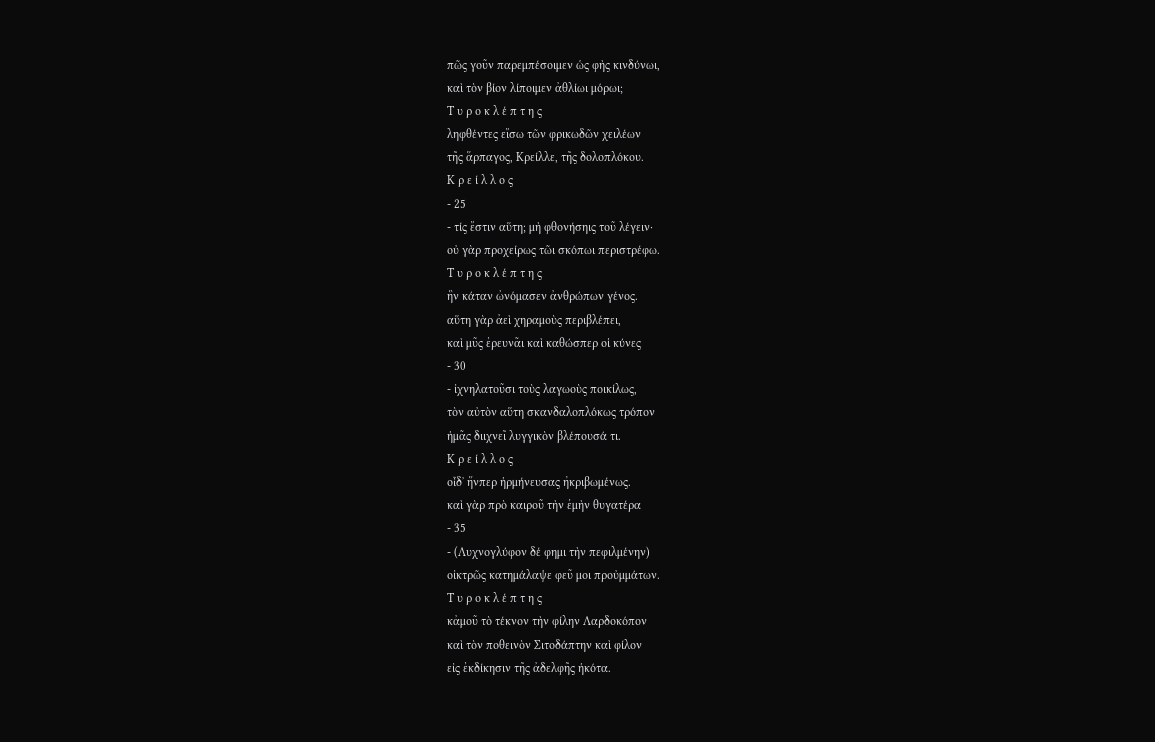πῶς γοῦν παρεμπέσοιμεν ὡς φὴς κινδύνωι,
καὶ τὸν βίον λίποιμεν ἀθλίωι μόρωι;
Τ υ ρ ο κ λ έ π τ η ς
ληφθέντες εἴσω τῶν φρικωδῶν χειλέων
τῆς ἅρπαγος, Κρείλλε, τῆς δολοπλόκου.
Κ ρ ε ί λ λ ο ς
- 25
- τίς ἔστιν αὕτη; μὴ φθονήσηις τοῦ λέγειν·
οὐ γὰρ προχείρως τῶι σκόπωι περιστρέφω.
Τ υ ρ ο κ λ έ π τ η ς
ἣν κάταν ὠνόμασεν ἀνθρώπων γένος.
αὕτη γὰρ ἀεὶ χηραμοὺς περιβλέπει,
καὶ μῦς ἐρευνᾶι καὶ καθώσπερ οἱ κύνες
- 30
- ἰχνηλατοῦσι τοὺς λαγωοὺς ποικίλως,
τὸν αὐτὸν αὕτη σκανδαλοπλόκως τρόπον
ἡμᾶς διιχνεῖ λυγγικὸν βλέπουσά τι.
Κ ρ ε ί λ λ ο ς
οἶδ᾽ ἥνπερ ἡρμήνευσας ἠκριβωμένως.
καὶ γὰρ πρὸ καιροῦ τὴν ἐμὴν θυγατέρα
- 35
- (Λυχνογλύφον δέ φημι τὴν πεφιλμένην)
οἰκτρῶς κατημάλαψε φεῦ μοι προὐμμάτων.
Τ υ ρ ο κ λ έ π τ η ς
κἀμοῦ τὸ τέκνον τὴν φίλην Λαρδοκόπον
καὶ τὸν ποθεινὸν Σιτοδάπτην καὶ φίλον
εἰς ἐκδίκησιν τῆς ἀδελφῆς ἡκότα.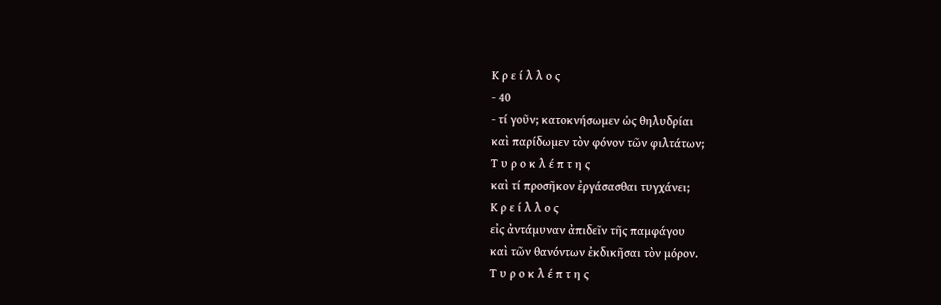Κ ρ ε ί λ λ ο ς
- 40
- τί γοῦν; κατοκνήσωμεν ὡς θηλυδρίαι
καὶ παρίδωμεν τὸν φόνον τῶν φιλτάτων;
Τ υ ρ ο κ λ έ π τ η ς
καὶ τί προσῆκον ἐργάσασθαι τυγχάνει;
Κ ρ ε ί λ λ ο ς
εἰς ἀντάμυναν ἀπιδεῖν τῆς παμφάγου
καὶ τῶν θανόντων ἐκδικῆσαι τὸν μόρον.
Τ υ ρ ο κ λ έ π τ η ς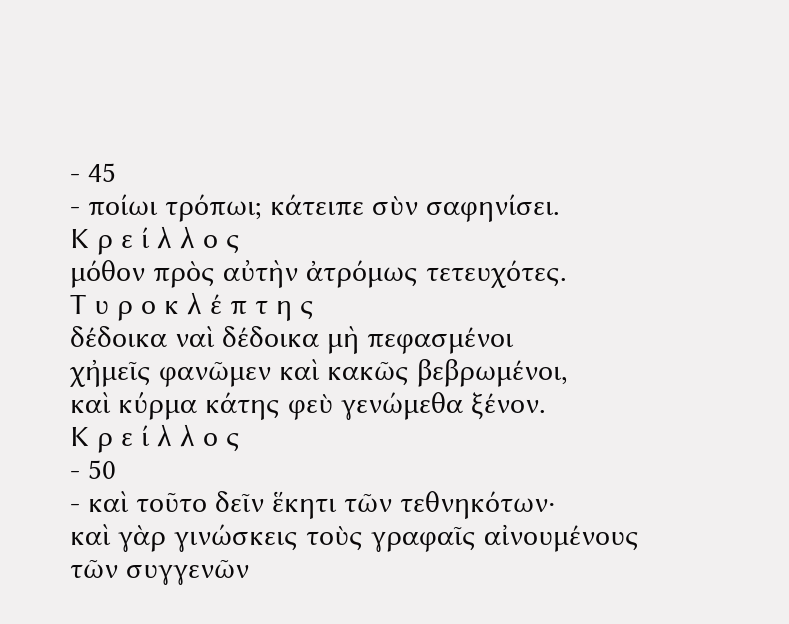- 45
- ποίωι τρόπωι; κάτειπε σὺν σαφηνίσει.
Κ ρ ε ί λ λ ο ς
μόθον πρὸς αὐτὴν ἀτρόμως τετευχότες.
Τ υ ρ ο κ λ έ π τ η ς
δέδοικα ναὶ δέδοικα μὴ πεφασμένοι
χἠμεῖς φανῶμεν καὶ κακῶς βεβρωμένοι,
καὶ κύρμα κάτης φεὺ γενώμεθα ξένον.
Κ ρ ε ί λ λ ο ς
- 50
- καὶ τοῦτο δεῖν ἕκητι τῶν τεθνηκότων·
καὶ γὰρ γινώσκεις τοὺς γραφαῖς αἰνουμένους
τῶν συγγενῶν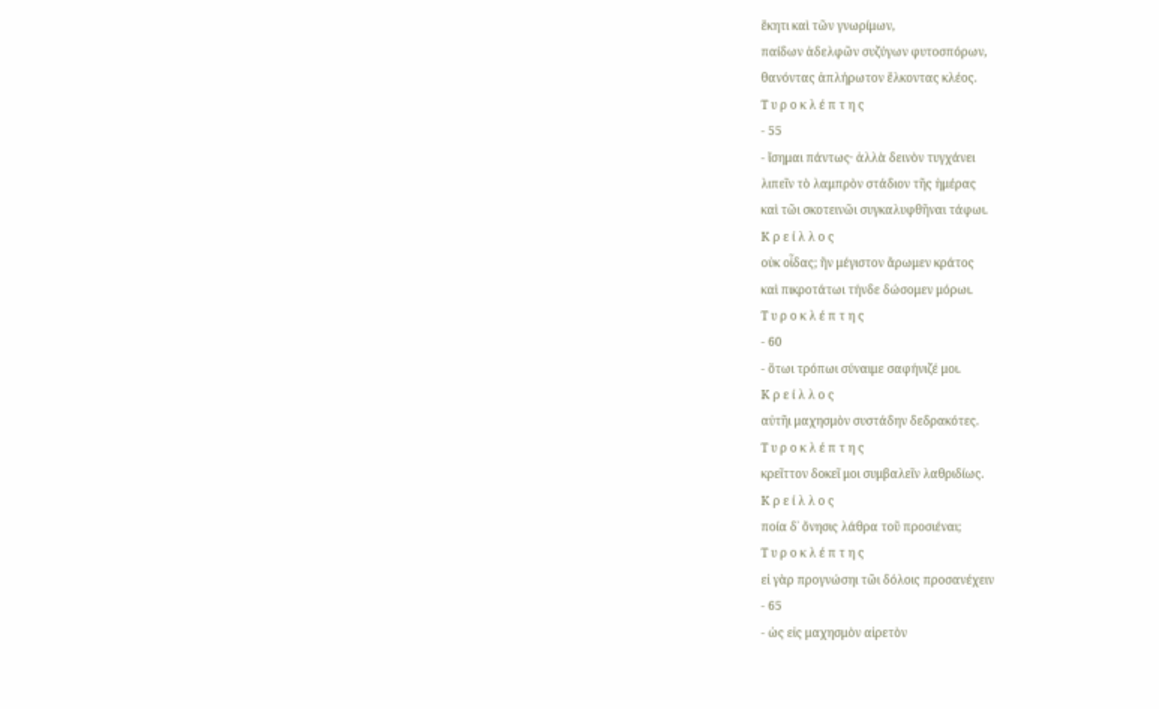ἕκητι καὶ τῶν γνωρίμων,
παίδων ἀδελφῶν συζύγων φυτοσπόρων,
θανόντας ἀπλήρωτον ἕλκοντας κλέος.
Τ υ ρ ο κ λ έ π τ η ς
- 55
- ἴσημαι πάντως· ἀλλὰ δεινὸν τυγχάνει
λιπεῖν τὸ λαμπρὸν στάδιον τῆς ἡμέρας
καὶ τῶι σκοτεινῶι συγκαλυφθῆναι τάφωι.
Κ ρ ε ί λ λ ο ς
οὐκ οἶδας; ἢν μέγιστον ἄρωμεν κράτος
καὶ πικροτάτωι τήνδε δώσομεν μόρωι.
Τ υ ρ ο κ λ έ π τ η ς
- 60
- ὅτωι τρόπωι σύναιμε σαφήνιζέ μοι.
Κ ρ ε ί λ λ ο ς
αὐτῆι μαχησμὸν συστάδην δεδρακότες.
Τ υ ρ ο κ λ έ π τ η ς
κρεῖττον δοκεῖ μοι συμβαλεῖν λαθριδίως.
Κ ρ ε ί λ λ ο ς
ποία δ᾽ ὄνησις λάθρα τοῦ προσιέναι;
Τ υ ρ ο κ λ έ π τ η ς
εἰ γὰρ προγνώσηι τῶι δόλοις προσανέχειν
- 65
- ὡς εἰς μαχησμὸν αἱρετὸν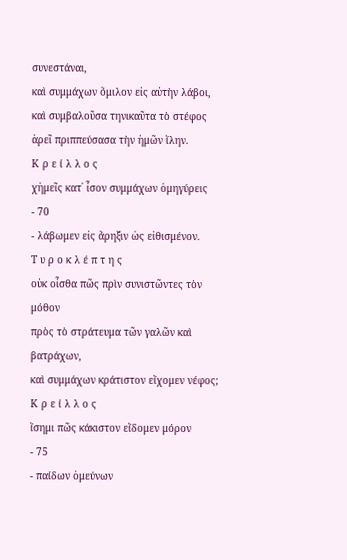συνεστάναι,
καὶ συμμάχων ὅμιλον εἰς αὐτὴν λάβοι,
καὶ συμβαλοῦσα τηνικαῦτα τὸ στέφος
ἀρεῖ πριππεύσασα τὴν ἡμῶν ἴλην.
Κ ρ ε ί λ λ ο ς
χἠμεῖς κατ᾽ ἶσον συμμάχων ὁμηγύρεις
- 70
- λάβωμεν εἰς ἄρηξιν ὡς εἰθισμένον.
Τ υ ρ ο κ λ έ π τ η ς
οὐκ οἶσθα πῶς πρὶν συνιστῶντες τὸν μόθον
πρὸς τὸ στράτευμα τῶν γαλῶν καὶ βατράχων,
καὶ συμμάχων κράτιστον εἴχομεν νέφος;
Κ ρ ε ί λ λ ο ς
ἴσημι πῶς κάκιστον εἴδομεν μόρον
- 75
- παίδων ὁμεύνων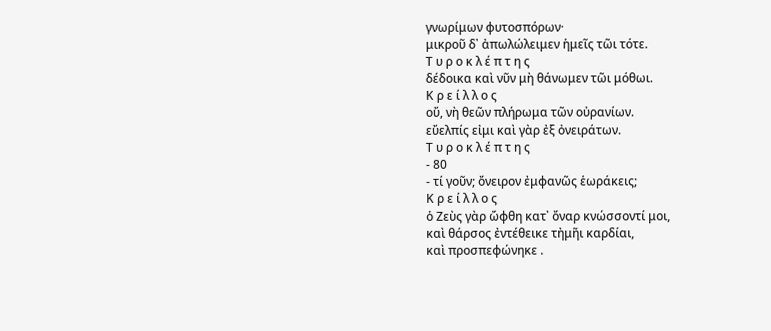γνωρίμων φυτοσπόρων·
μικροῦ δ᾽ ἀπωλώλειμεν ἡμεῖς τῶι τότε.
Τ υ ρ ο κ λ έ π τ η ς
δέδοικα καὶ νῦν μὴ θάνωμεν τῶι μόθωι.
Κ ρ ε ί λ λ ο ς
οὔ, νὴ θεῶν πλήρωμα τῶν οὐρανίων.
εὔελπίς εἰμι καὶ γὰρ ἐξ ὀνειράτων.
Τ υ ρ ο κ λ έ π τ η ς
- 80
- τί γοῦν; ὄνειρον ἐμφανῶς ἑωράκεις;
Κ ρ ε ί λ λ ο ς
ὁ Ζεὺς γὰρ ὤφθη κατ᾽ ὄναρ κνώσσοντί μοι,
καὶ θάρσος ἐντέθεικε τἠμῆι καρδίαι,
καὶ προσπεφώνηκε .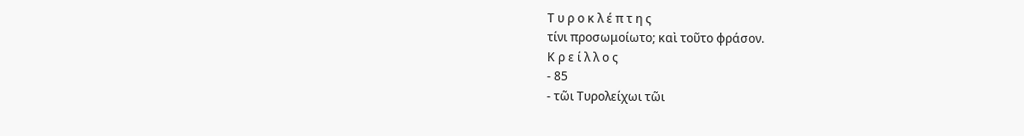Τ υ ρ ο κ λ έ π τ η ς
τίνι προσωμοίωτο; καὶ τοῦτο φράσον.
Κ ρ ε ί λ λ ο ς
- 85
- τῶι Τυρολείχωι τῶι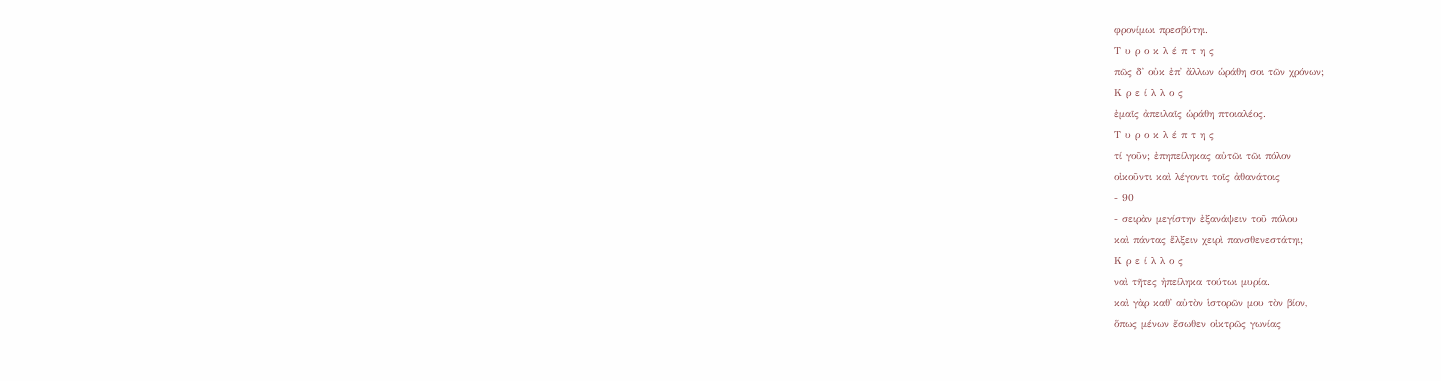φρονίμωι πρεσβύτηι.
Τ υ ρ ο κ λ έ π τ η ς
πῶς δ᾽ οὐκ ἐπ᾽ ἄλλων ὡράθη σοι τῶν χρόνων;
Κ ρ ε ί λ λ ο ς
ἐμαῖς ἀπειλαῖς ὡράθη πτοιαλέος.
Τ υ ρ ο κ λ έ π τ η ς
τί γοῦν; ἐπηπείληκας αὐτῶι τῶι πόλον
οἰκοῦντι καὶ λέγοντι τοῖς ἀθανάτοις
- 90
- σειρὰν μεγίστην ἐξανάψειν τοῦ πόλου
καὶ πάντας ἕλξειν χειρὶ πανσθενεστάτηι;
Κ ρ ε ί λ λ ο ς
ναὶ τῆτες ἠπείληκα τούτωι μυρία.
καὶ γὰρ καθ᾽ αὐτὸν ἱστορῶν μου τὸν βίον,
ὅπως μένων ἔσωθεν οἰκτρῶς γωνίας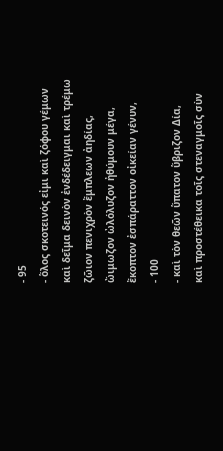- 95
- ὅλος σκοτεινός εἰμι καὶ ζόφου γέμων
καὶ δεῖμα δεινὸν ἐνδέδειγμαι καὶ τρέμω
ζῶιον πενιχρὸν ἔμπλεων ἀηδίας,
ὤιμωζον ὠλόλυζον ἠθύμουν μέγα,
ἔκοπτον ἐσπάραττον οἰκείαν γένυν,
- 100
- καὶ τὸν θεῶν ὕπατον ὕβριζον Δία,
καὶ προστέθεικα τοῖς στεναγμοῖς σὺν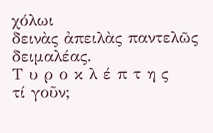χόλωι
δεινὰς ἀπειλὰς παντελῶς δειμαλέας.
Τ υ ρ ο κ λ έ π τ η ς
τί γοῦν;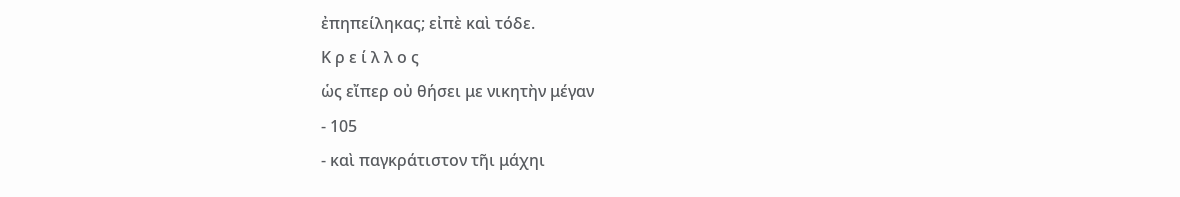ἐπηπείληκας; εἰπὲ καὶ τόδε.
Κ ρ ε ί λ λ ο ς
ὡς εἴπερ οὐ θήσει με νικητὴν μέγαν
- 105
- καὶ παγκράτιστον τῆι μάχηι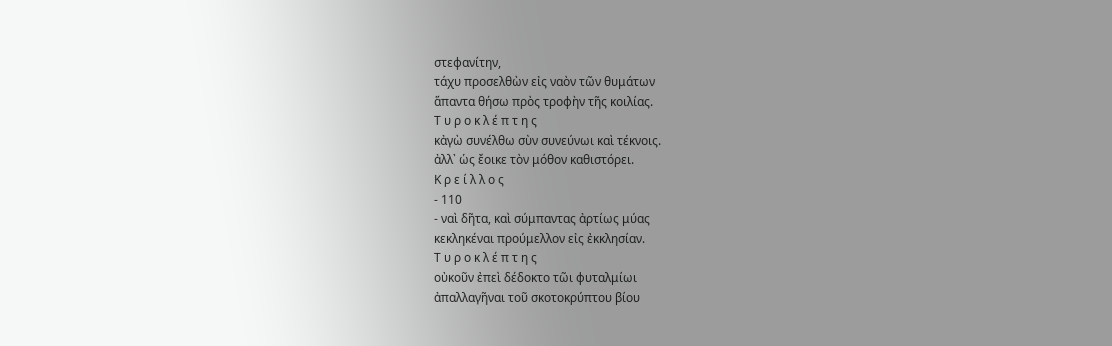στεφανίτην,
τάχυ προσελθὼν εἰς ναὸν τῶν θυμάτων
ἅπαντα θήσω πρὸς τροφὴν τῆς κοιλίας.
Τ υ ρ ο κ λ έ π τ η ς
κἀγὼ συνέλθω σὺν συνεύνωι καὶ τέκνοις.
ἀλλ᾽ ὡς ἔοικε τὸν μόθον καθιστόρει.
Κ ρ ε ί λ λ ο ς
- 110
- ναὶ δῆτα, καὶ σύμπαντας ἀρτίως μύας
κεκληκέναι προύμελλον εἰς ἐκκλησίαν.
Τ υ ρ ο κ λ έ π τ η ς
οὐκοῦν ἐπεὶ δέδοκτο τῶι φυταλμίωι
ἀπαλλαγῆναι τοῦ σκοτοκρύπτου βίου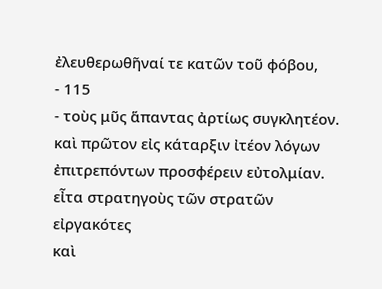ἐλευθερωθῆναί τε κατῶν τοῦ φόβου,
- 115
- τοὺς μῦς ἅπαντας ἀρτίως συγκλητέον.
καὶ πρῶτον εἰς κάταρξιν ἰτέον λόγων
ἐπιτρεπόντων προσφέρειν εὐτολμίαν.
εἶτα στρατηγοὺς τῶν στρατῶν εἰργακότες
καὶ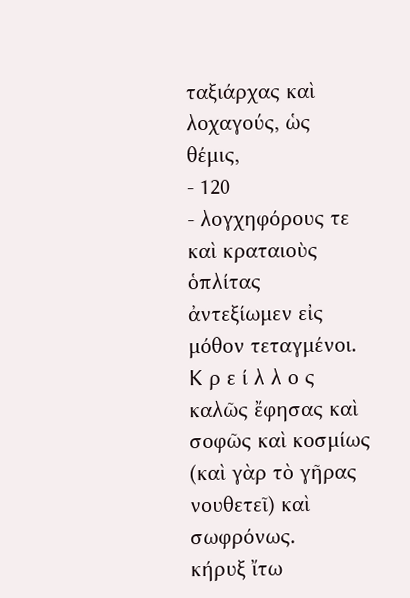ταξιάρχας καὶ λοχαγούς, ὡς θέμις,
- 120
- λογχηφόρους τε καὶ κραταιοὺς ὁπλίτας
ἀντεξίωμεν εἰς μόθον τεταγμένοι.
Κ ρ ε ί λ λ ο ς
καλῶς ἔφησας καὶ σοφῶς καὶ κοσμίως
(καὶ γὰρ τὸ γῆρας νουθετεῖ) καὶ σωφρόνως.
κήρυξ ἴτω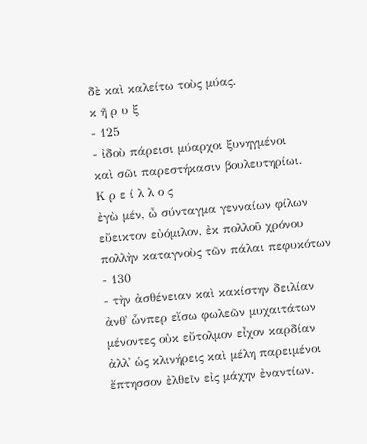δὲ καὶ καλείτω τοὺς μύας.
κ ῆ ρ υ ξ
- 125
- ἰδοὺ πάρεισι μύαρχοι ξυνηγμένοι
καὶ σῶι παρεστήκασιν βουλευτηρίωι.
Κ ρ ε ί λ λ ο ς
ἐγὼ μέν, ὦ σύνταγμα γενναίων φίλων
εὔεικτον εὐόμιλον, ἐκ πολλοῦ χρόνου
πολλὴν καταγνοὺς τῶν πάλαι πεφυκότων
- 130
- τὴν ἀσθένειαν καὶ κακίστην δειλίαν
ἀνθ᾽ ὧνπερ εἴσω φωλεῶν μυχαιτάτων
μένοντες οὐκ εὔτολμον εἶχον καρδίαν
ἀλλ᾽ ὡς κλινήρεις καὶ μέλη παρειμένοι
ἔπτησσον ἐλθεῖν εἰς μάχην ἐναντίων.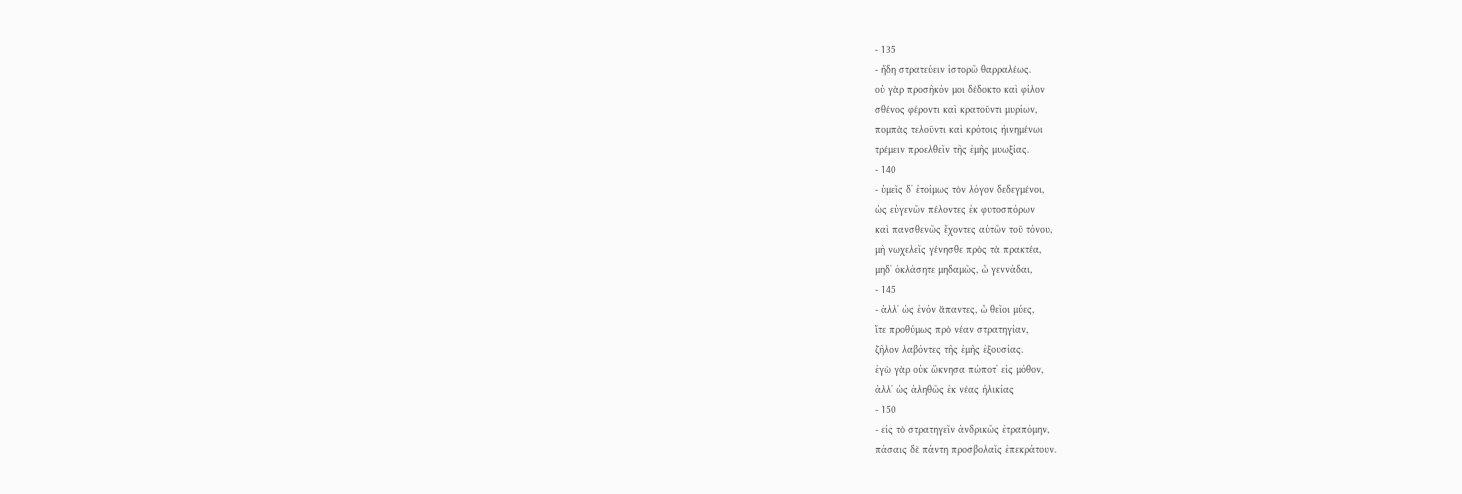- 135
- ἤδη στρατεύειν ἱστορῶ θαρραλέως.
οὐ γὰρ προσῆκόν μοι δέδοκτο καὶ φίλον
σθένος φέροντι καὶ κρατοῦντι μυρίων,
πομπὰς τελοῦντι καὶ κρότοις ἠινημένωι
τρέμειν προελθεῖν τῆς ἐμῆς μυωξίας.
- 140
- ὑμεῖς δ᾽ ἑτοίμως τὸν λόγον δεδεγμένοι,
ὡς εὐγενῶν πέλοντες ἐκ φυτοσπόρων
καὶ πανσθενῶς ἔχοντες αὐτῶν τοῦ τόνου,
μὴ νωχελεῖς γένησθε πρὸς τὰ πρακτέα,
μηδ᾽ ὀκλάσητε μηδαμῶς, ὦ γεννάδαι,
- 145
- ἀλλ᾽ ὡς ἐνόν ἅπαντες, ὦ θεῖοι μύες,
ἴτε προθύμως πρὸ νέαν στρατηγίαν,
ζῆλον λαβόντες τῆς ἐμῆς ἐξουσίας.
ἐγὼ γὰρ οὐκ ὤκνησα πώποτ᾽ εἰς μόθον,
ἀλλ᾽ ὡς ἀληθῶς ἐκ νέας ἡλικίας
- 150
- εἰς τὸ στρατηγεῖν ἀνδρικῶς ἐτραπόμην,
πάσαις δὲ πάντη προσβολαῖς ἐπεκράτουν.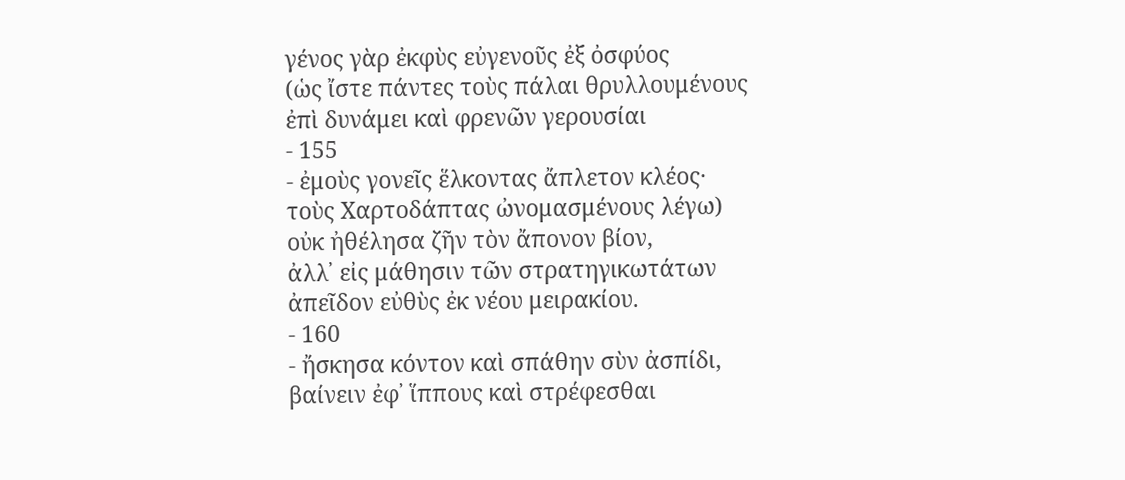γένος γὰρ ἐκφὺς εὐγενοῦς ἐξ ὀσφύος
(ὡς ἴστε πάντες τοὺς πάλαι θρυλλουμένους
ἐπὶ δυνάμει καὶ φρενῶν γερουσίαι
- 155
- ἐμοὺς γονεῖς ἕλκοντας ἄπλετον κλέος·
τοὺς Χαρτοδάπτας ὠνομασμένους λέγω)
οὐκ ἠθέλησα ζῆν τὸν ἄπονον βίον,
ἀλλ᾽ εἰς μάθησιν τῶν στρατηγικωτάτων
ἀπεῖδον εὐθὺς ἐκ νέου μειρακίου.
- 160
- ἤσκησα κόντον καὶ σπάθην σὺν ἀσπίδι,
βαίνειν ἐφ᾽ ἵππους καὶ στρέφεσθαι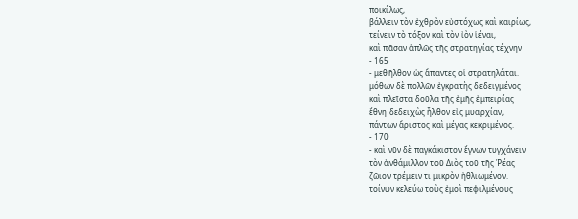ποικίλως,
βάλλειν τὸν ἐχθρὸν εὐστόχως καὶ καιρίως,
τείνειν τὸ τόξον καὶ τὸν ἰὸν ἱέναι,
καὶ πᾶσαν ἁπλῶς τῆς στρατηγίας τέχνην
- 165
- μεθῆλθον ὡς ἅπαντες οἱ στρατηλάται.
μόθων δὲ πολλῶν ἐγκρατὴς δεδειγμένος
καὶ πλεῖστα δοῦλα τῆς ἐμῆς ἐμπειρίας
ἔθνη δεδειχὼς ἦλθον εἰς μυαρχίαν,
πάντων ἄριστος καὶ μέγας κεκριμένος.
- 170
- καὶ νῦν δὲ παγκάκιστον ἔγνων τυγχάνειν
τὸν ἀνθάμιλλον τοῦ Διὸς τοῦ τῆς Ῥέας
ζῶιον τρέμειν τι μικρὸν ἠθλιωμένον.
τοίνυν κελεύω τοὺς ἐμοὶ πεφιλμένους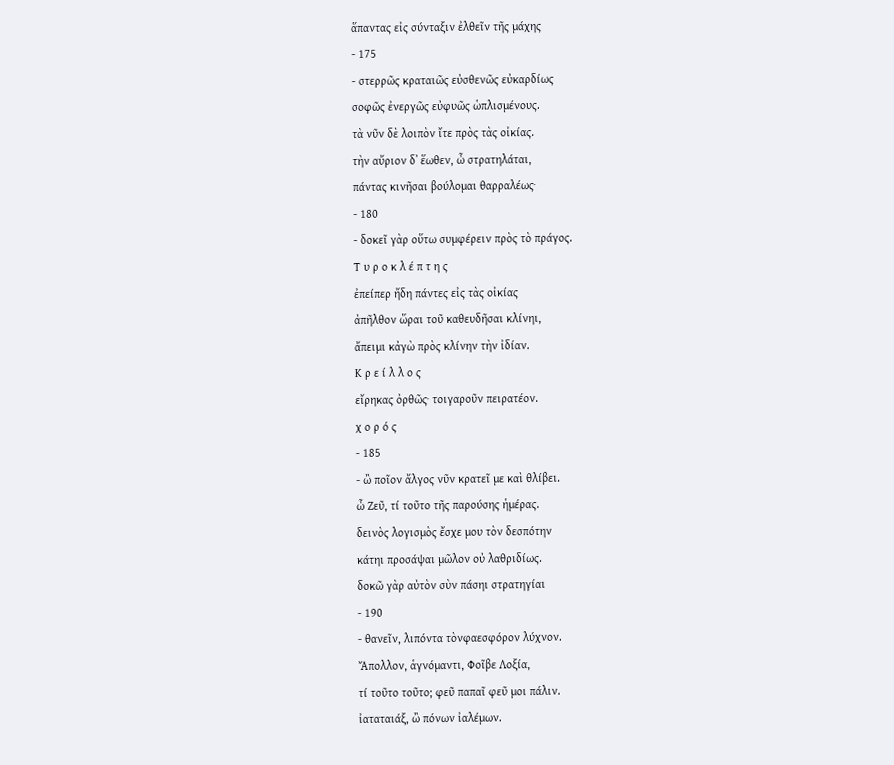ἅπαντας εἰς σύνταξιν ἐλθεῖν τῆς μάχης
- 175
- στερρῶς κραταιῶς εὐσθενῶς εὐκαρδίως
σοφῶς ἐνεργῶς εὐφυῶς ὡπλισμένους.
τὰ νῦν δὲ λοιπὸν ἴτε πρὸς τὰς οἰκίας.
τὴν αὔριον δ᾽ ἕωθεν, ὦ στρατηλάται,
πάντας κινῆσαι βούλομαι θαρραλέως·
- 180
- δοκεῖ γὰρ οὕτω συμφέρειν πρὸς τὸ πράγος.
Τ υ ρ ο κ λ έ π τ η ς
ἐπείπερ ἤδη πάντες εἰς τὰς οἰκίας
ἀπῆλθον ὥραι τοῦ καθευδῆσαι κλίνηι,
ἄπειμι κἀγὼ πρὸς κλίνην τὴν ἰδίαν.
Κ ρ ε ί λ λ ο ς
εἴρηκας ὀρθῶς· τοιγαροῦν πειρατέον.
χ ο ρ ό ς
- 185
- ὢ ποῖον ἄλγος νῦν κρατεῖ με καὶ θλίβει.
ὦ Ζεῦ, τί τοῦτο τῆς παρούσης ἡμέρας.
δεινὸς λογισμὸς ἔσχε μου τὸν δεσπότην
κάτηι προσάψαι μῶλον οὐ λαθριδίως.
δοκῶ γὰρ αὐτὸν σὺν πάσηι στρατηγίαι
- 190
- θανεῖν, λιπόντα τὸνφαεσφόρον λύχνον.
Ἄπολλον, ἁγνόμαντι, Φοῖβε Λοξία,
τί τοῦτο τοῦτο; φεῦ παπαῖ φεῦ μοι πάλιν.
ἰαταταιάξ, ὢ πόνων ἰαλέμων.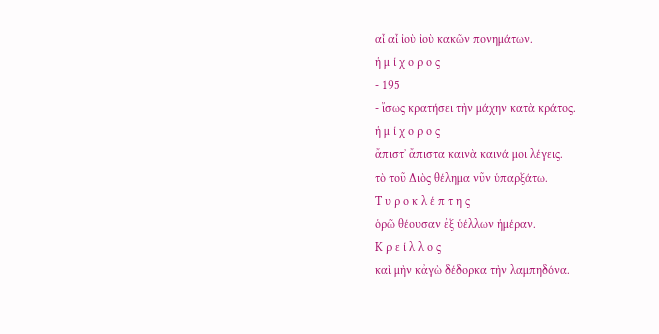αἶ αἶ ἰοὺ ἰοὺ κακῶν πονημάτων.
ἡ μ ί χ ο ρ ο ς
- 195
- ἴσως κρατήσει τὴν μάχην κατὰ κράτος.
ἡ μ ί χ ο ρ ο ς
ἄπιστ᾽ ἄπιστα καινὰ καινά μοι λέγεις.
τὸ τοῦ Διὸς θέλημα νῦν ὑπαρξάτω.
Τ υ ρ ο κ λ έ π τ η ς
ὁρῶ θέουσαν ἐξ ὑέλλων ἡμέραν.
Κ ρ ε ί λ λ ο ς
καὶ μὴν κἀγὼ δέδορκα τὴν λαμπηδόνα.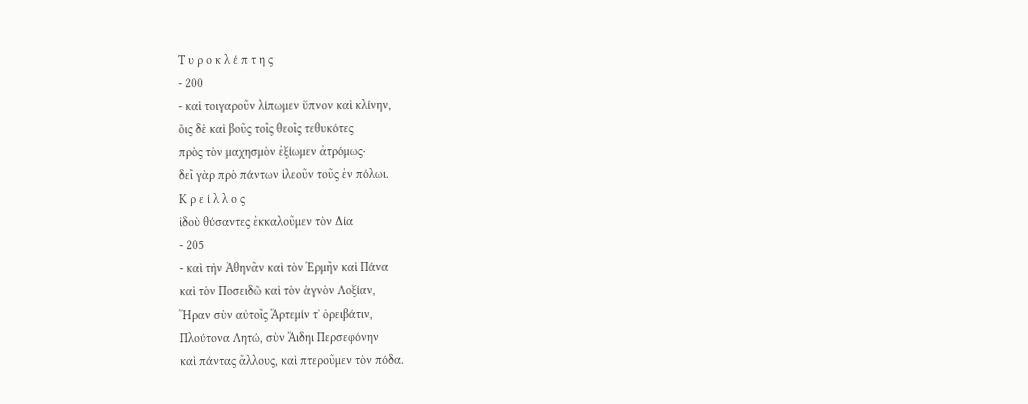Τ υ ρ ο κ λ έ π τ η ς
- 200
- καὶ τοιγαροῦν λίπωμεν ὕπνον καὶ κλίνην,
ὄις δὲ καὶ βοῦς τοῖς θεοῖς τεθυκότες
πρὸς τὸν μαχησμὸν ἐξίωμεν ἀτρόμως·
δεῖ γὰρ πρὸ πάντων ἱλεοῦν τοῦς ἐν πόλωι.
Κ ρ ε ί λ λ ο ς
ἰδοὺ θύσαντες ἐκκαλοῦμεν τὸν Δία
- 205
- καὶ τὴν Ἀθηνᾶν καὶ τὸν Ἑρμῆν καὶ Πάνα
καὶ τὸν Ποσειδῶ καὶ τὸν ἁγνὸν Λοξίαν,
Ἥραν σὺν αὐτοῖς Ἄρτεμίν τ᾽ ὀρειβάτιν,
Πλούτονα Λητώ, σὺν Ἄιδηι Περσεφόνην
καὶ πάντας ἄλλους, καὶ πτεροῦμεν τὸν πόδα.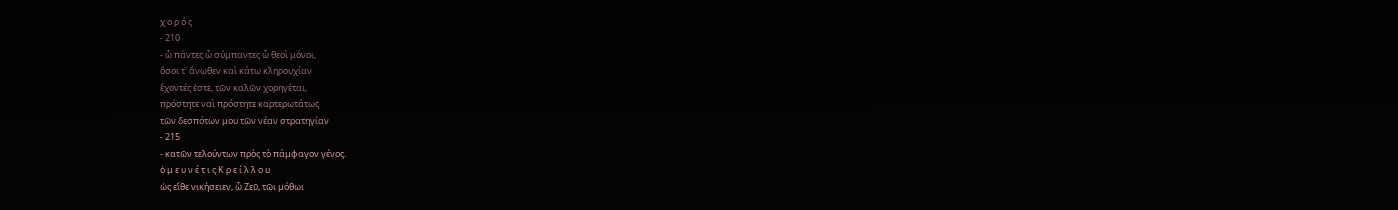χ ο ρ ό ς
- 210
- ὦ πάντες ὦ σύμπαντες ὦ θεοὶ μόνοι,
ὅσοι τ᾽ ἄνωθεν καὶ κάτω κληρουχίαν
ἔχοντές ἐστε, τῶν καλῶν χορηγέται,
πρόστητε ναὶ πρόστητε καρτερωτάτως
τῶν δεσπότων μου τῶν νέαν στρατηγίαν
- 215
- κατῶν τελούντων πρὸς τὸ πάμφαγον γένος.
ὁ μ ε υ ν έ τ ι ς Κ ρ ε ί λ λ ο υ
ὡς εἴθε νικήσειεν, ὦ Ζεῦ, τῶι μόθωι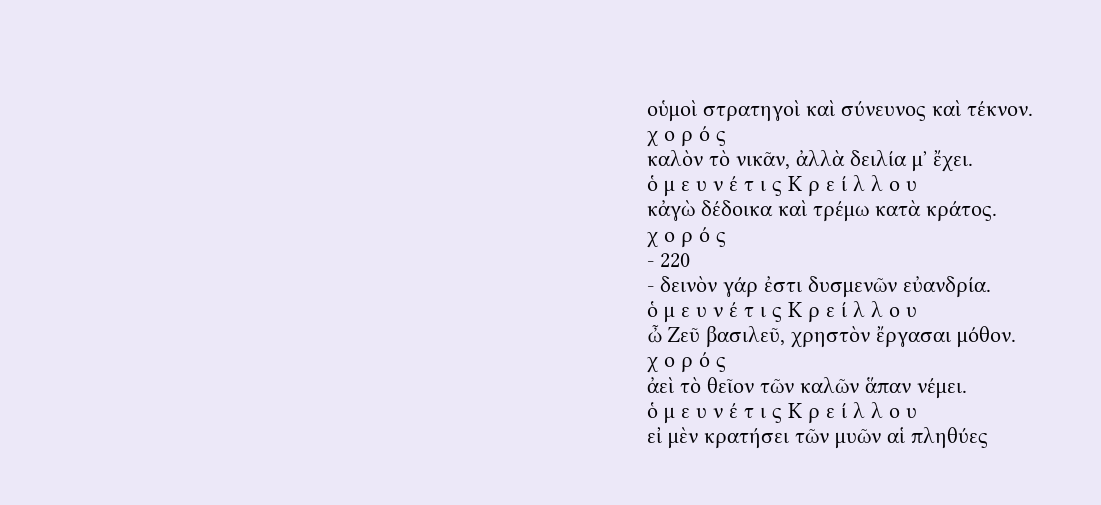οὑμοὶ στρατηγοὶ καὶ σύνευνος καὶ τέκνον.
χ ο ρ ό ς
καλὸν τὸ νικᾶν, ἀλλὰ δειλία μ᾽ ἔχει.
ὁ μ ε υ ν έ τ ι ς Κ ρ ε ί λ λ ο υ
κἀγὼ δέδοικα καὶ τρέμω κατὰ κράτος.
χ ο ρ ό ς
- 220
- δεινὸν γάρ ἐστι δυσμενῶν εὐανδρία.
ὁ μ ε υ ν έ τ ι ς Κ ρ ε ί λ λ ο υ
ὦ Ζεῦ βασιλεῦ, χρηστὸν ἔργασαι μόθον.
χ ο ρ ό ς
ἀεὶ τὸ θεῖον τῶν καλῶν ἅπαν νέμει.
ὁ μ ε υ ν έ τ ι ς Κ ρ ε ί λ λ ο υ
εἰ μὲν κρατήσει τῶν μυῶν αἱ πληθύες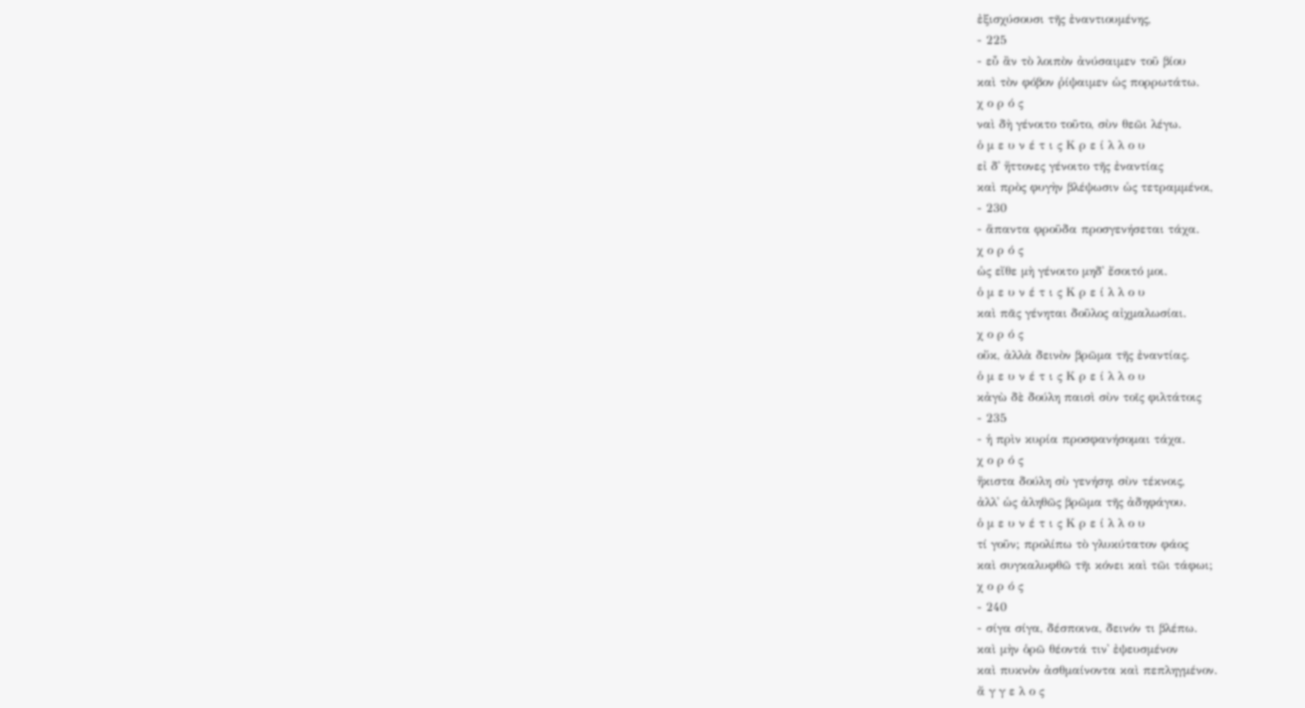ἐξισχύσουσι τῆς ἐναντιουμένης,
- 225
- εὖ ἂν τὸ λοιπὸν ἀνύσαιμεν τοῦ βίου
καὶ τὸν φόβον ῥίψαιμεν ὡς πορρωτάτω.
χ ο ρ ό ς
ναὶ δὴ γένοιτο τοῦτο, σὺν θεῶι λέγω.
ὁ μ ε υ ν έ τ ι ς Κ ρ ε ί λ λ ο υ
εἰ δ᾽ ἥττονες γένοιτο τῆς ἐναντίας
καὶ πρὸς φυγὴν βλέψωσιν ὡς τετραμμένοι,
- 230
- ἅπαντα φροῦδα προσγενήσεται τάχα.
χ ο ρ ό ς
ὡς εἴθε μὴ γένοιτο μηδ᾽ ἔσοιτό μοι.
ὁ μ ε υ ν έ τ ι ς Κ ρ ε ί λ λ ο υ
καὶ πᾶς γένηται δοῦλος αἰχμαλωσίαι.
χ ο ρ ό ς
οὔκ, ἀλλὰ δεινὸν βρῶμα τῆς ἐναντίας.
ὁ μ ε υ ν έ τ ι ς Κ ρ ε ί λ λ ο υ
κἀγὼ δὲ δούλη παισὶ σὺν τοῖς φιλτάτοις
- 235
- ἡ πρὶν κυρία προσφανήσομαι τάχα.
χ ο ρ ό ς
ἥκιστα δούλη σὺ γενήσηι σὺν τέκνοις,
ἀλλ᾽ ὡς ἀληθῶς βρῶμα τῆς ἀδηφάγου.
ὁ μ ε υ ν έ τ ι ς Κ ρ ε ί λ λ ο υ
τί γοῦν; προλίπω τὸ γλυκύτατον φάος
καὶ συγκαλυφθῶ τῆι κόνει καὶ τῶι τάφωι;
χ ο ρ ό ς
- 240
- σίγα σίγα, δέσποινα, δεινόν τι βλέπω.
καὶ μὴν ὁρῶ θέοντά τιν᾽ ἐψευσμένον
καὶ πυκνὸν ἀσθμαίνοντα καὶ πεπληγμένον.
ἄ γ γ ε λ ο ς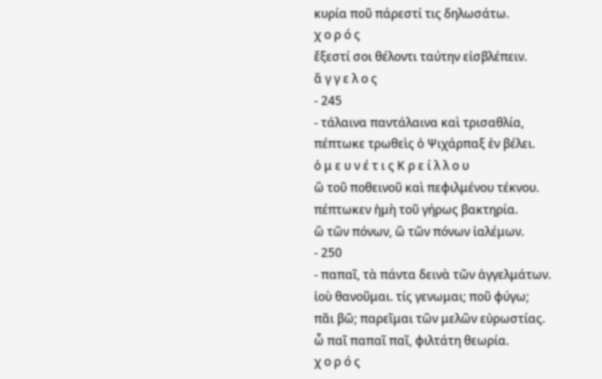κυρία ποῦ πάρεστί τις δηλωσάτω.
χ ο ρ ό ς
ἔξεστί σοι θέλοντι ταύτην εἰσβλέπειν.
ἄ γ γ ε λ ο ς
- 245
- τάλαινα παντάλαινα καὶ τρισαθλία,
πέπτωκε τρωθεὶς ὁ Ψιχάρπαξ ἐν βέλει.
ὁ μ ε υ ν έ τ ι ς Κ ρ ε ί λ λ ο υ
ὢ τοῦ ποθεινοῦ καὶ πεφιλμένου τέκνου.
πέπτωκεν ἡμὴ τοῦ γήρως βακτηρία.
ὢ τῶν πόνων, ὢ τῶν πόνων ἰαλέμων.
- 250
- παπαῖ, τὰ πάντα δεινὰ τῶν ἀγγελμάτων.
ἰοὺ θανοῦμαι. τίς γενωμαι; ποῦ φύγω;
πᾶι βῶ; παρεῖμαι τῶν μελῶν εὐρωστίας.
ὦ παῖ παπαῖ παῖ, φιλτάτη θεωρία.
χ ο ρ ό ς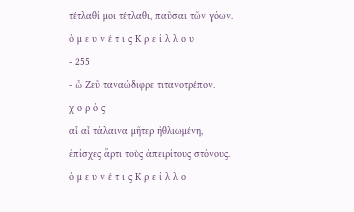τέτλαθί μοι τέτλαθι, παῦσαι τῶν γόων.
ὁ μ ε υ ν έ τ ι ς Κ ρ ε ί λ λ ο υ
- 255
- ὦ Ζεῦ ταναώδιφρε τιτανοτρέπον.
χ ο ρ ό ς
αἶ αἶ τάλαινα μῆτερ ἠθλιωμένη,
ἐπίσχες ἄρτι τοὺς ἀπειρίτους στόνους.
ὁ μ ε υ ν έ τ ι ς Κ ρ ε ί λ λ ο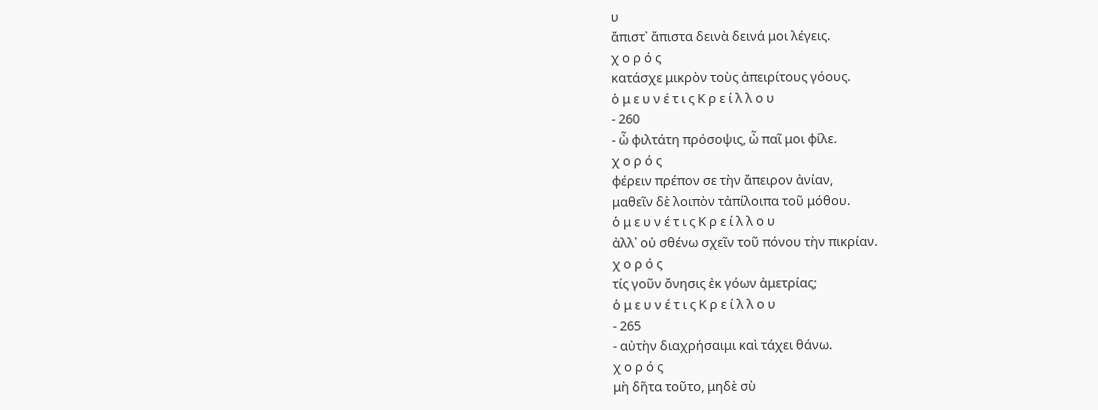υ
ἄπιστ᾽ ἄπιστα δεινὰ δεινά μοι λέγεις.
χ ο ρ ό ς
κατάσχε μικρὸν τοὺς ἀπειρίτους γόους.
ὁ μ ε υ ν έ τ ι ς Κ ρ ε ί λ λ ο υ
- 260
- ὦ φιλτάτη πρόσοψις, ὦ παῖ μοι φίλε.
χ ο ρ ό ς
φέρειν πρέπον σε τὴν ἄπειρον ἀνίαν,
μαθεῖν δὲ λοιπὸν τἀπίλοιπα τοῦ μόθου.
ὁ μ ε υ ν έ τ ι ς Κ ρ ε ί λ λ ο υ
ἀλλ᾽ οὐ σθένω σχεῖν τοῦ πόνου τὴν πικρίαν.
χ ο ρ ό ς
τίς γοῦν ὄνησις ἐκ γόων ἀμετρίας;
ὁ μ ε υ ν έ τ ι ς Κ ρ ε ί λ λ ο υ
- 265
- αὐτὴν διαχρήσαιμι καὶ τάχει θάνω.
χ ο ρ ό ς
μὴ δῆτα τοῦτο, μηδὲ σὺ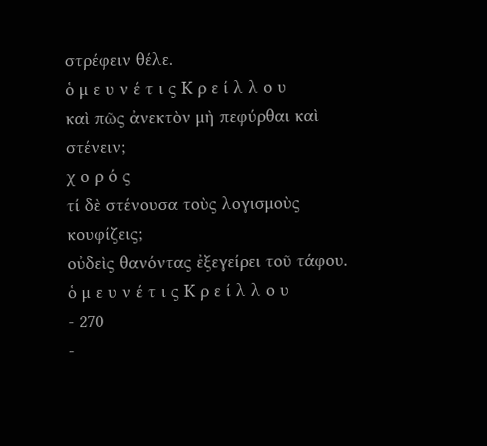στρέφειν θέλε.
ὁ μ ε υ ν έ τ ι ς Κ ρ ε ί λ λ ο υ
καὶ πῶς ἀνεκτὸν μὴ πεφύρθαι καὶ στένειν;
χ ο ρ ό ς
τί δὲ στένουσα τοὺς λογισμοὺς κουφίζεις;
οὐδεὶς θανόντας ἐξεγείρει τοῦ τάφου.
ὁ μ ε υ ν έ τ ι ς Κ ρ ε ί λ λ ο υ
- 270
-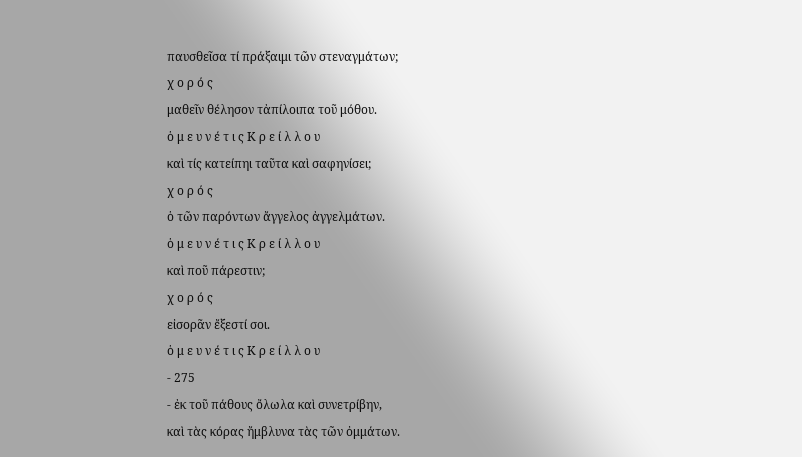παυσθεῖσα τί πράξαιμι τῶν στεναγμάτων;
χ ο ρ ό ς
μαθεῖν θέλησον τἀπίλοιπα τοῦ μόθου.
ὁ μ ε υ ν έ τ ι ς Κ ρ ε ί λ λ ο υ
καὶ τίς κατείπηι ταῦτα καὶ σαφηνίσει;
χ ο ρ ό ς
ὁ τῶν παρόντων ἄγγελος ἀγγελμάτων.
ὁ μ ε υ ν έ τ ι ς Κ ρ ε ί λ λ ο υ
καὶ ποῦ πάρεστιν;
χ ο ρ ό ς
εἰσορᾶν ἔξεστί σοι.
ὁ μ ε υ ν έ τ ι ς Κ ρ ε ί λ λ ο υ
- 275
- ἐκ τοῦ πάθους ὄλωλα καὶ συνετρίβην,
καὶ τὰς κόρας ἤμβλυνα τὰς τῶν ὀμμάτων.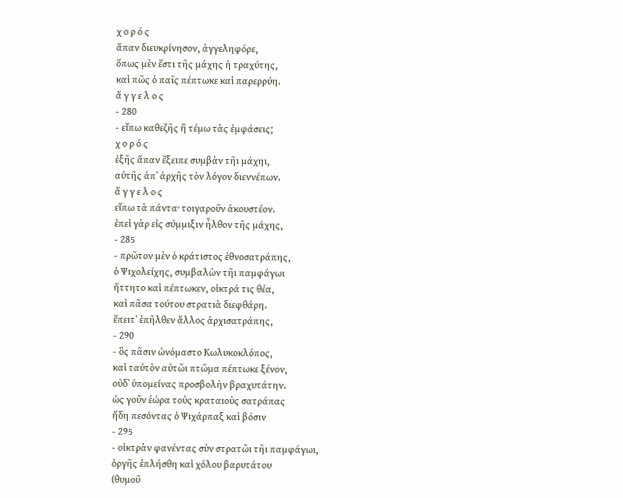χ ο ρ ό ς
ἅπαν διευκρίνησον, ἀγγεληφόρε,
ὅπως μὲν ἔστι τῆς μάχης ἡ τραχύτης,
καὶ πῶς ὁ παῖς πέπτωκε καὶ παρερρύη.
ἄ γ γ ε λ ο ς
- 280
- εἴπω καθεζῆς ἢ τέμω τὰς ἐμφάσεις;
χ ο ρ ό ς
ἑξῆς ἅπαν ἔξειπε συμβὰν τῆι μάχηι,
αὐτῆς ἀπ᾽ ἀρχῆς τὸν λόγον διεννέπων.
ἄ γ γ ε λ ο ς
εἴπω τὰ πάντα· τοιγαροῦν ἀκουστέον.
ἐπεὶ γὰρ εἰς σύμμιξιν ἦλθον τῆς μάχης,
- 285
- πρῶτον μὲν ὁ κράτιστος ἐθνοσατράπης,
ὁ Ψιχολείχης, συμβαλὼν τῆι παμφάγωι
ἥττητο καὶ πέπτωκεν, οἰκτρά τις θέα,
καὶ πᾶσα τούτου στρατιὰ διεφθάρη.
ἔπειτ᾽ ἐπῆλθεν ἄλλος ἀρχισατράπης,
- 290
- ὃς πᾶσιν ὠνόμαστο Κωλυκοκλόπος,
καὶ ταὐτὸν αὐτῶι πτῶμα πέπτωκε ξένον,
οὐδ᾽ ὑπομείνας προσβολὴν βραχυτάτην.
ὡς γοῦν ἑώρα τοὺς κραταιοὺς σατράπας
ἤδη πεσόντας ὁ Ψιχάρπαξ καὶ βόσιν
- 295
- οἰκτρὰν φανέντας σὺν στρατῶι τῆι παμφάγωι,
ὀργῆς ἐπλήσθη καὶ χόλου βαρυτάτου
(θυμοῦ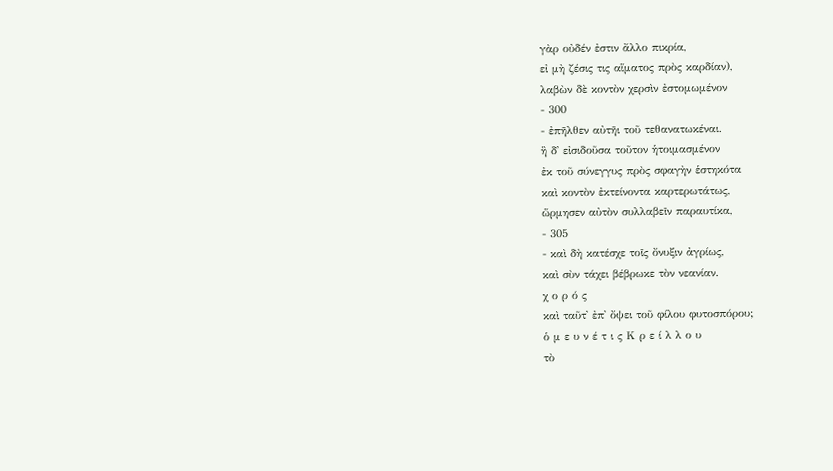γὰρ οὐδέν ἐστιν ἄλλο πικρία,
εἰ μὴ ζέσις τις αἵματος πρὸς καρδίαν),
λαβὼν δὲ κοντὸν χερσὶν ἐστομωμένον
- 300
- ἐπῆλθεν αὐτῆι τοῦ τεθανατωκέναι.
ἣ δ᾽ εἰσιδοῦσα τοῦτον ἡτοιμασμένον
ἐκ τοῦ σύνεγγυς πρὸς σφαγὴν ἑστηκότα
καὶ κοντὸν ἐκτείνοντα καρτερωτάτως,
ὥρμησεν αὐτὸν συλλαβεῖν παραυτίκα,
- 305
- καὶ δὴ κατέσχε τοῖς ὄνυξιν ἀγρίως,
καὶ σὺν τάχει βέβρωκε τὸν νεανίαν.
χ ο ρ ό ς
καὶ ταῦτ᾽ ἐπ᾽ ὄψει τοῦ φίλου φυτοσπόρου;
ὁ μ ε υ ν έ τ ι ς Κ ρ ε ί λ λ ο υ
τὸ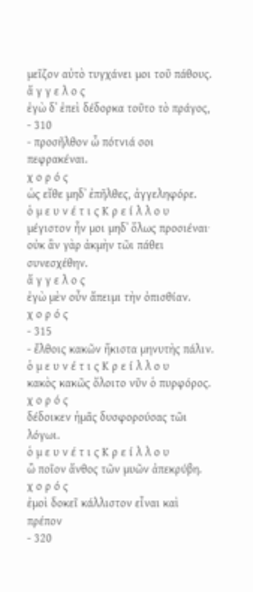μεῖζον αὐτὸ τυγχάνει μοι τοῦ πάθους.
ἄ γ γ ε λ ο ς
ἐγὼ δ᾽ ἐπεὶ δέδορκα τοῦτο τὸ πράγος,
- 310
- προσῆλθον ὦ πότνιά σοι πεφρακέναι.
χ ο ρ ό ς
ὡς εἴθε μηδ᾽ ἐπῆλθες, ἀγγεληφόρε.
ὁ μ ε υ ν έ τ ι ς Κ ρ ε ί λ λ ο υ
μέγιστον ἦν μοι μηδ᾽ ὅλως προσιέναι·
οὐκ ἂν γὰρ ἀκμὴν τῶι πάθει συνεσχέθην.
ἄ γ γ ε λ ο ς
ἐγὼ μὲν οὖν ἄπειμι τὴν ὀπισθίαν.
χ ο ρ ό ς
- 315
- ἔλθοις κακῶν ἥκιστα μηνυτὴς πάλιν.
ὁ μ ε υ ν έ τ ι ς Κ ρ ε ί λ λ ο υ
κακὸς κακῶς ὄλοιτο νῦν ὁ πυρφόρος.
χ ο ρ ό ς
δέδοικεν ἡμᾶς δυσφορούσας τῶι λόγωι.
ὁ μ ε υ ν έ τ ι ς Κ ρ ε ί λ λ ο υ
ὢ ποῖον ἄνθος τῶν μυῶν ἀπεκρύβη.
χ ο ρ ό ς
ἐμοὶ δοκεῖ κάλλιστον εἶναι καὶ πρέπον
- 320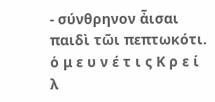- σύνθρηνον ἆισαι παιδὶ τῶι πεπτωκότι.
ὁ μ ε υ ν έ τ ι ς Κ ρ ε ί λ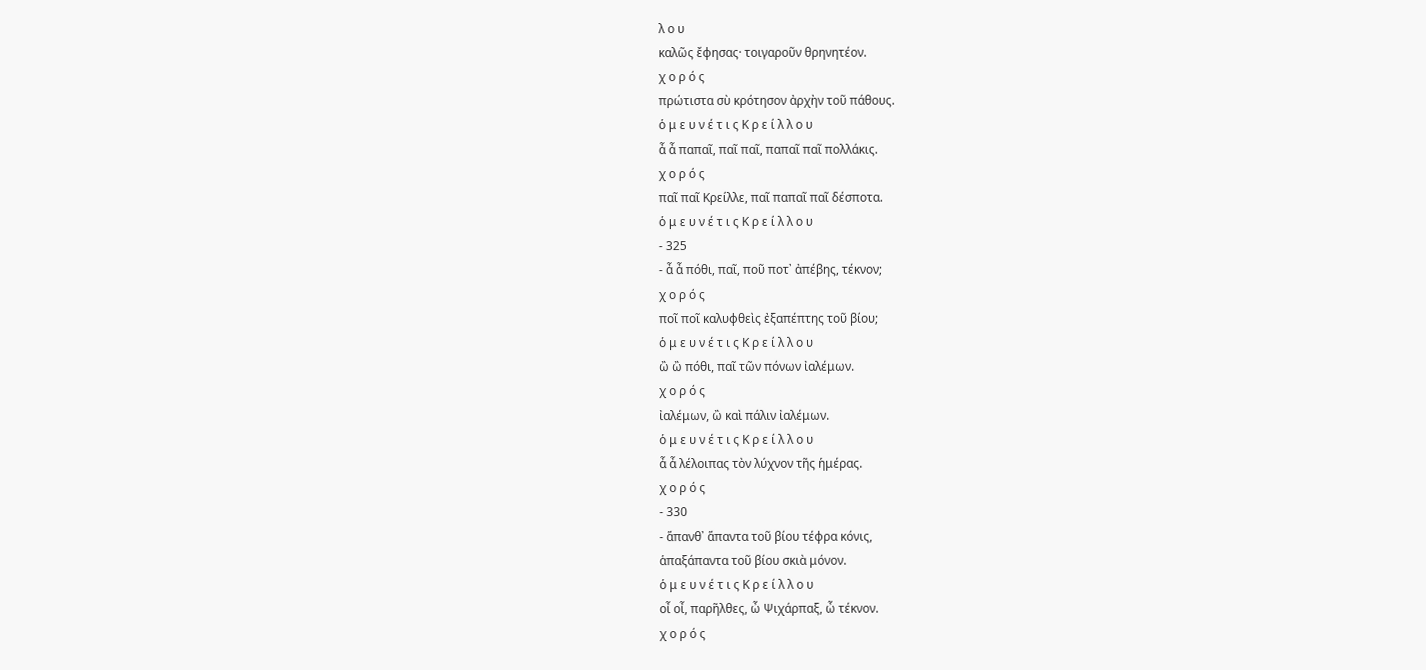λ ο υ
καλῶς ἔφησας· τοιγαροῦν θρηνητέον.
χ ο ρ ό ς
πρώτιστα σὺ κρότησον ἀρχὴν τοῦ πάθους.
ὁ μ ε υ ν έ τ ι ς Κ ρ ε ί λ λ ο υ
ἆ ἆ παπαῖ, παῖ παῖ, παπαῖ παῖ πολλάκις.
χ ο ρ ό ς
παῖ παῖ Κρείλλε, παῖ παπαῖ παῖ δέσποτα.
ὁ μ ε υ ν έ τ ι ς Κ ρ ε ί λ λ ο υ
- 325
- ἆ ἆ πόθι, παῖ, ποῦ ποτ᾽ ἀπέβης, τέκνον;
χ ο ρ ό ς
ποῖ ποῖ καλυφθεὶς ἐξαπέπτης τοῦ βίου;
ὁ μ ε υ ν έ τ ι ς Κ ρ ε ί λ λ ο υ
ὢ ὢ πόθι, παῖ τῶν πόνων ἰαλέμων.
χ ο ρ ό ς
ἰαλέμων, ὢ καὶ πάλιν ἰαλέμων.
ὁ μ ε υ ν έ τ ι ς Κ ρ ε ί λ λ ο υ
ἆ ἆ λέλοιπας τὸν λύχνον τῆς ἡμέρας.
χ ο ρ ό ς
- 330
- ἅπανθ᾽ ἅπαντα τοῦ βίου τέφρα κόνις,
ἁπαξάπαντα τοῦ βίου σκιὰ μόνον.
ὁ μ ε υ ν έ τ ι ς Κ ρ ε ί λ λ ο υ
οἶ οἶ, παρῆλθες, ὦ Ψιχάρπαξ, ὦ τέκνον.
χ ο ρ ό ς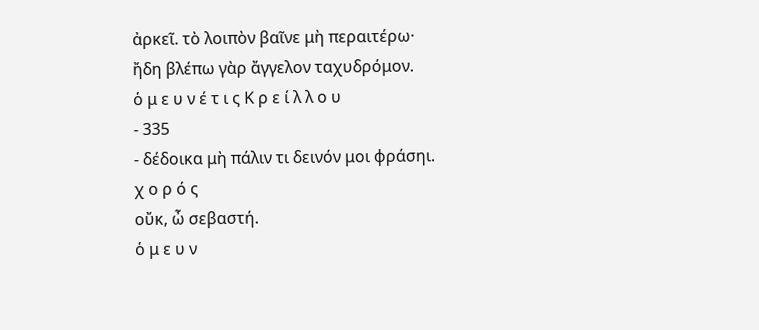ἀρκεῖ. τὸ λοιπὸν βαῖνε μὴ περαιτέρω·
ἤδη βλέπω γὰρ ἄγγελον ταχυδρόμον.
ὁ μ ε υ ν έ τ ι ς Κ ρ ε ί λ λ ο υ
- 335
- δέδοικα μὴ πάλιν τι δεινόν μοι φράσηι.
χ ο ρ ό ς
οὔκ, ὦ σεβαστή.
ὁ μ ε υ ν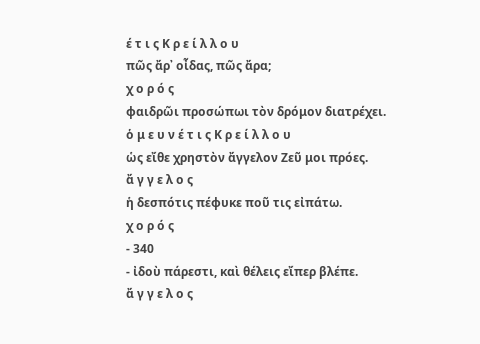έ τ ι ς Κ ρ ε ί λ λ ο υ
πῶς ἄρ᾽ οἶδας, πῶς ἄρα;
χ ο ρ ό ς
φαιδρῶι προσώπωι τὸν δρόμον διατρέχει.
ὁ μ ε υ ν έ τ ι ς Κ ρ ε ί λ λ ο υ
ὡς εἴθε χρηστὸν ἄγγελον Ζεῦ μοι πρόες.
ἄ γ γ ε λ ο ς
ἡ δεσπότις πέφυκε ποῦ τις εἰπάτω.
χ ο ρ ό ς
- 340
- ἰδοὺ πάρεστι, καὶ θέλεις εἴπερ βλέπε.
ἄ γ γ ε λ ο ς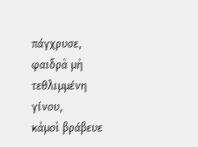πάγχρυσε, φαιδρὰ μὴ τεθλιμμένη γίνου,
κἀμοὶ βράβευε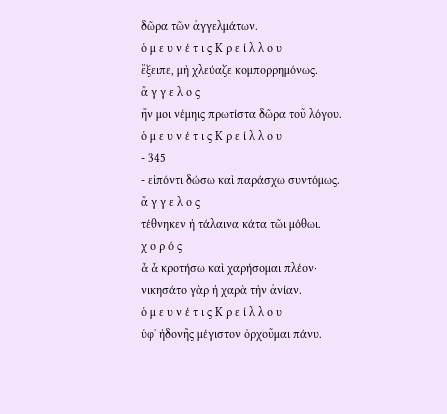δῶρα τῶν ἀγγελμάτων.
ὁ μ ε υ ν έ τ ι ς Κ ρ ε ί λ λ ο υ
ἔξειπε, μὴ χλεύαζε κομπορρημόνως.
ἄ γ γ ε λ ο ς
ἤν μοι νέμηις πρωτίστα δῶρα τοῦ λόγου.
ὁ μ ε υ ν έ τ ι ς Κ ρ ε ί λ λ ο υ
- 345
- εἰπόντι δώσω καὶ παράσχω συντόμως.
ἄ γ γ ε λ ο ς
τέθνηκεν ἡ τάλαινα κάτα τῶι μόθωι.
χ ο ρ ό ς
ἆ ἆ κροτήσω καὶ χαρήσομαι πλέον·
νικησάτο γὰρ ἡ χαρὰ τὴν ἀνίαν.
ὁ μ ε υ ν έ τ ι ς Κ ρ ε ί λ λ ο υ
ὑφ᾽ ἡδονῆς μέγιστον ὀρχοῦμαι πάνυ.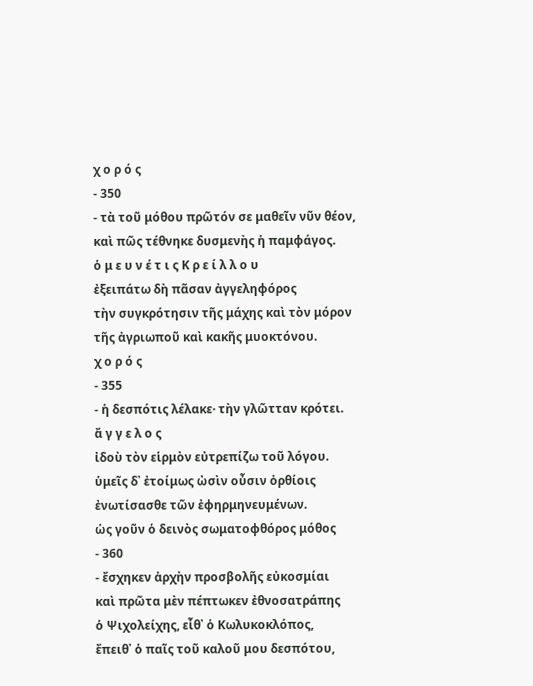χ ο ρ ό ς
- 350
- τὰ τοῦ μόθου πρῶτόν σε μαθεῖν νῦν θέον,
καὶ πῶς τέθνηκε δυσμενὴς ἡ παμφάγος.
ὁ μ ε υ ν έ τ ι ς Κ ρ ε ί λ λ ο υ
ἐξειπάτω δὴ πᾶσαν ἀγγεληφόρος
τὴν συγκρότησιν τῆς μάχης καὶ τὸν μόρον
τῆς ἀγριωποῦ καὶ κακῆς μυοκτόνου.
χ ο ρ ό ς
- 355
- ἡ δεσπότις λέλακε· τὴν γλῶτταν κρότει.
ἄ γ γ ε λ ο ς
ἰδοὺ τὸν εἱρμὸν εὐτρεπίζω τοῦ λόγου.
ὑμεῖς δ᾽ ἐτοίμως ὠσὶν οὖσιν ὀρθίοις
ἐνωτίσασθε τῶν ἐφηρμηνευμένων.
ὡς γοῦν ὁ δεινὸς σωματοφθόρος μόθος
- 360
- ἔσχηκεν ἀρχὴν προσβολῆς εὐκοσμίαι
καὶ πρῶτα μὲν πέπτωκεν ἐθνοσατράπης
ὁ Ψιχολείχης, εἶθ᾽ ὁ Κωλυκοκλόπος,
ἔπειθ᾽ ὁ παῖς τοῦ καλοῦ μου δεσπότου,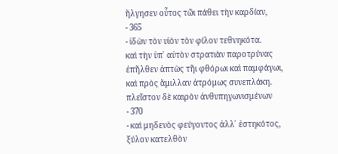ἤλγησεν οὗτος τῶι πάθει τὴν καρδίαν,
- 365
- ἰδὼν τὸν υἱὸν τὸν φίλον τεθνηκότα.
καὶ τὴν ὑπ᾽ αὐτὸν στρατιὰν παροτρύνας
ἐπῆλθεν ἀπτὼς τῆι φθόρωι καὶ παμφάγωι,
καὶ πρὸς ἅμιλλαν ἀτρόμως συνεπλάκη.
πλεῖστον δὲ καιρὸν ἀνθυπηγωνισμένων
- 370
- καὶ μηδενὸς φεύγοντος ἀλλ᾽ ἑστηκότος,
ξύλον κατελθὸν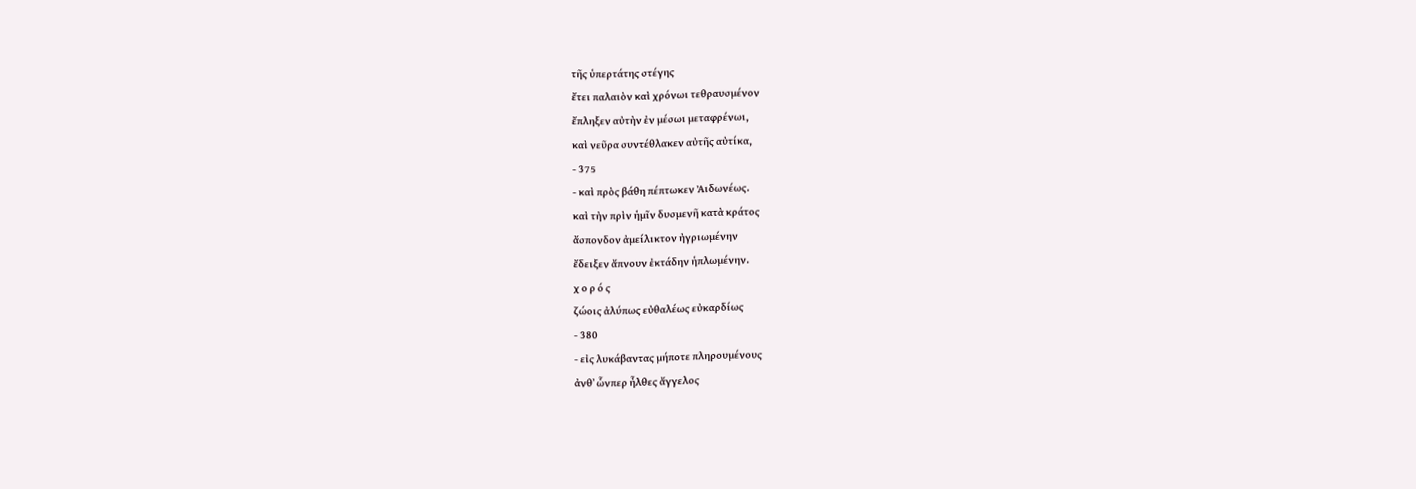τῆς ὑπερτάτης στέγης
ἔτει παλαιὸν καὶ χρόνωι τεθραυσμένον
ἔπληξεν αὐτὴν ἐν μέσωι μεταφρένωι,
καὶ νεῦρα συντέθλακεν αὐτῆς αὐτίκα,
- 375
- καὶ πρὸς βάθη πέπτωκεν Ἀιδωνέως.
καὶ τὴν πρὶν ἡμῖν δυσμενῆ κατὰ κράτος
ἄσπονδον ἀμείλικτον ἠγριωμένην
ἔδειξεν ἄπνουν ἐκτάδην ἡπλωμένην.
χ ο ρ ό ς
ζώοις ἀλύπως εὐθαλέως εὐκαρδίως
- 380
- εἰς λυκάβαντας μήποτε πληρουμένους
ἀνθ᾽ ὧνπερ ἦλθες ἄγγελος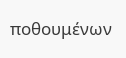ποθουμένων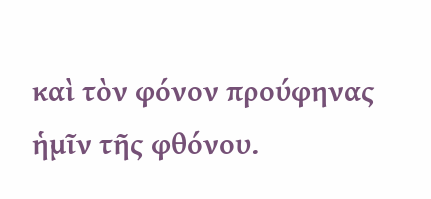καὶ τὸν φόνον προύφηνας ἡμῖν τῆς φθόνου.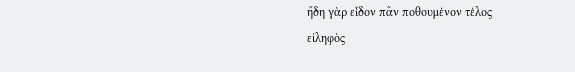ἤδη γὰρ εἶδον πᾶν ποθουμένον τέλος
εἰληφὸς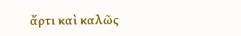ἄρτι καὶ καλῶς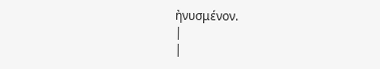ἠνυσμένον.
|
|